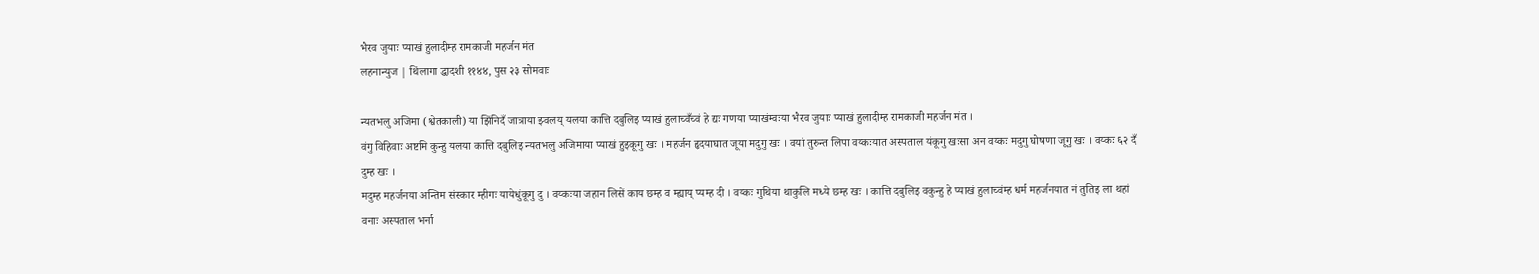भैरव जुयाः प्याखं हुलादीम्ह रामकाजी महर्जन मंत
लहनान्युज | थिंलागा द्धादशी ११४४, पुस २३ सोमवाः

न्यतभलु अजिमा (श्वेतकाली) या झिंनिदँ जात्राया झ्वलय् यलया कात्ति दबुलिइ प्याखं हुलाच्वँच्वं हे द्यः गणया प्याखंम्वःया भैरव जुयाः प्याखं हुलादीम्ह रामकाजी महर्जन मंत ।
वंगु विहिवाः अष्टमि कुन्हु यलया कात्ति दबुलिइ न्यतभलु अजिमाया प्याखं हुइकूगु खः । महर्जन हृदयाघात जूया मदुगु खः । वयां तुरुन्त लिपा वय्कःयात अस्पताल यंकूगु खःसा अन वय्कः मदुगु घोषणा जूगु खः । वय्कः ६२ दँ दुम्ह खः ।
मदुम्ह महर्जनया अन्तिम संस्कार म्हीगः यायेधुंकूगु दु । वय्कःया जहान लिसें काय छम्ह व म्ह्याय् प्यम्ह दी । वय्कः गुथिया थाकुलि मध्ये छम्ह खः । कात्ति दबुलिइ वकुन्हु हे प्याखं हुलाच्वंम्ह धर्म महर्जनयात नं तुतिइ ला थहां वनाः अस्पताल भर्ना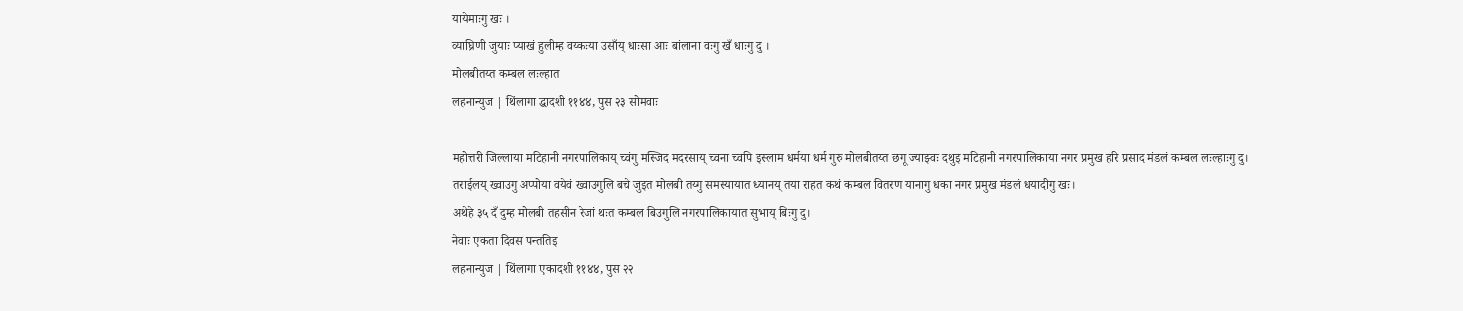यायेमाःगु खः ।
व्याघ्रिणी जुयाः प्याखं हुलीम्ह वय्कःया उसाँय् धाःसा आः बांलाना वःगु खँ धाःगु दु ।
मोलबीतय्त कम्बल लःल्हात
लहनान्युज | थिंलागा द्धादशी ११४४, पुस २३ सोमवाः

महोत्तरी जिल्लाया मटिहानी नगरपालिकाय् च्वंगु मस्जिद मदरसाय् च्वना च्वपि इस्लाम धर्मया धर्म गुरु मोलबीतय्त छगू ज्याझ्वः दथुइ मटिहानी नगरपालिकाया नगर प्रमुख हरि प्रसाद मंडलं कम्बल लःल्हाःगु दु।
तराईलय् ख्वाउगु अप्पोया वयेवं ख्वाउगुलि बचे जुइत मोलबी तय्गु समस्यायात ध्यानय् तया राहत कथं कम्बल वितरण यानागु धका नगर प्रमुख मंडलं धयादीगु खः।
अथेहे ३५ दँ दुम्ह मोलबी तहसीन रेजां थःत कम्बल बिउगुलि नगरपालिकायात सुभाय् बिःगु दु।
नेवाः एकता दिवस पन्ततिइ
लहनान्युज | थिंलागा एकादशी ११४४, पुस २२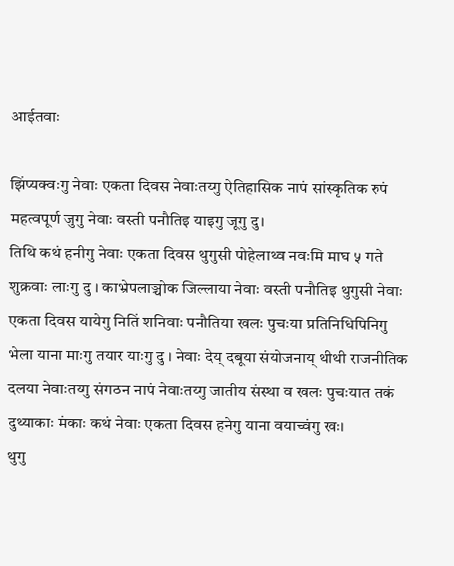आईतवाः

झिंप्यक्वःगु नेवाः एकता दिवस नेवाःतय्गु ऐतिहासिक नापं सांस्कृतिक रुपं महत्वपूर्ण जुगु नेवाः वस्ती पनौतिइ याइगु जूगु दु।
तिथि कथं हनीगु नेवाः एकता दिवस थुगुसी पोहेलाथ्व नवःमि माघ ५ गते शुक्रवाः लाःगु दु । काभ्रेपलाञ्चोक जिल्लाया नेवाः वस्ती पनौतिइ थुगुसी नेवाः एकता दिवस यायेगु नितिं शनिवाः पनौतिया खलः पुचःया प्रतिनिधिपिनिगु भेला याना माःगु तयार याःगु दु । नेवाः देय् दबूया संयोजनाय् थीथी राजनीतिक दलया नेवाःतय्गु संगठन नापं नेवाःतय्गु जातीय संस्था व खलः पुचःयात तकं दुथ्याकाः मंकाः कथं नेवाः एकता दिवस हनेगु याना वयाच्वंगु खः।
थुगु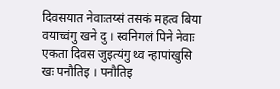दिवसयात नेवाःतय्सं तसकं महत्व बिया वयाच्वंगु खने दु । स्वनिगलं पिने नेवाः एकता दिवस जुइत्यंगु थ्व न्हापांखुसि खः पनौतिइ । पनौतिइ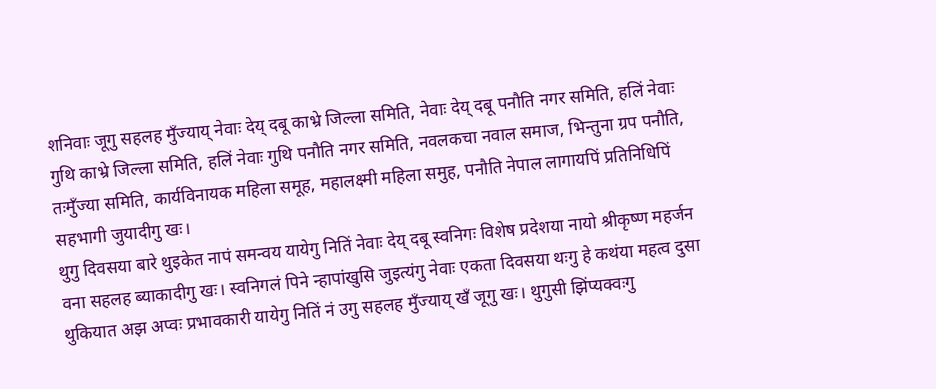शनिवाः जूगु सहलह मुँज्याय् नेवाः देय् दबू काभ्रे जिल्ला समिति, नेवाः देय् दबू पनौति नगर समिति, हलिं नेवाः गुथि काभ्रे जिल्ला समिति, हलिं नेवाः गुथि पनौति नगर समिति, नवलकचा नवाल समाज, भिन्तुना ग्रप पनौति, तःमुँज्या समिति, कार्यविनायक महिला समूह, महालक्ष्मी महिला समुह, पनौति नेपाल लागायपिं प्रतिनिधिपिं सहभागी जुयादीगु खः।
थुगु दिवसया बारे थुइकेत नापं समन्वय यायेगु नितिं नेवाः देय् दबू स्वनिगः विशेष प्रदेशया नायो श्रीकृष्ण महर्जन वना सहलह ब्याकादीगु खः। स्वनिगलं पिने न्हापांखुसि जुइत्यंगु नेवाः एकता दिवसया थःगु हे कथंया महत्व दुसा थुकियात अझ अप्वः प्रभावकारी यायेगु नितिं नं उगु सहलह मुँज्याय् खँ जूगु खः। थुगुसी झिंप्यक्वःगु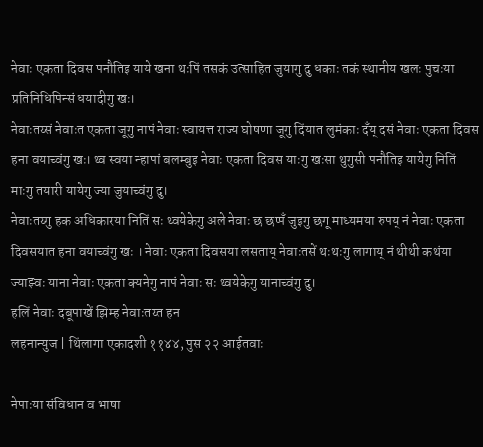नेवाः एकता दिवस पनौतिइ याये खना थःपिं तसकं उत्साहित जुयागु दु धकाः तकं स्थानीय खलः पुचःया प्रतिनिधिपिन्सं धयादीगु खः।
नेवाःतय्सं नेवाःत एकता जूगु नापं नेवाः स्वायत्त राज्य घोषणा जूगु दिंयात लुमंकाः दँय् दसं नेवाः एकता दिवस हना वयाच्वंगु खः। थ्व स्वया न्हापां बलम्बुइ नेवाः एकता दिवस याःगु खःसा थुगुसी पनौतिइ यायेगु नितिं माःगु तयारी यायेगु ज्या जुयाच्वंगु दु।
नेवाःतय्गु हक अधिकारया नितिं सः थ्वयेकेगु अले नेवाः छ छप्पँ जुइगु छगू माध्यमया रुपय् नं नेवाः एकता दिवसयात हना वयाच्वंगु खः । नेवाः एकता दिवसया लसताय् नेवाःतसें थःथःगु लागाय् नं थीथी कथंया ज्याझ्वः याना नेवाः एकता क्यनेगु नापं नेवाः सः थ्वयेकेगु यानाच्वंगु दु।
हलिं नेवाः दबूपाखें झिम्ह नेवाःतय्त हन
लहनान्युज | थिंलागा एकादशी ११४४, पुस २२ आईतवाः

नेपाःया संविधान व भाषा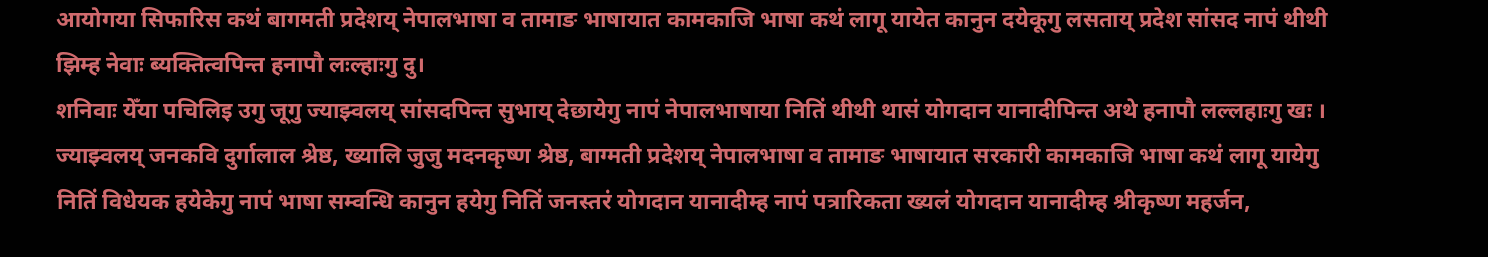आयोगया सिफारिस कथं बागमती प्रदेशय् नेपालभाषा व तामाङ भाषायात कामकाजि भाषा कथं लागू यायेत कानुन दयेकूगु लसताय् प्रदेश सांसद नापं थीथी झिम्ह नेवाः ब्यक्तित्वपिन्त हनापौ लःल्हाःगु दु।
शनिवाः येँया पचिलिइ उगु जूगु ज्याझ्वलय् सांसदपिन्त सुभाय् देछायेगु नापं नेपालभाषाया नितिं थीथी थासं योगदान यानादीपिन्त अथे हनापौ लल्लहाःगु खः । ज्याझ्वलय् जनकवि दुर्गालाल श्रेष्ठ, ख्यालि जुजु मदनकृष्ण श्रेष्ठ, बाग्मती प्रदेशय् नेपालभाषा व तामाङ भाषायात सरकारी कामकाजि भाषा कथं लागू यायेगु नितिं विधेयक हयेकेगु नापं भाषा सम्वन्धि कानुन हयेगु नितिं जनस्तरं योगदान यानादीम्ह नापं पत्रारिकता ख्यलं योगदान यानादीम्ह श्रीकृष्ण महर्जन,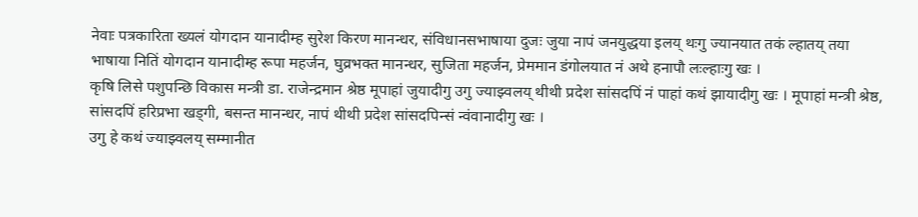नेवाः पत्रकारिता ख्यलं योगदान यानादीम्ह सुरेश किरण मानन्धर, संविधानसभाषाया दुजः जुया नापं जनयुद्धया इलय् थःगु ज्यानयात तकं ल्हातय् तया भाषाया नितिं योगदान यानादीम्ह रूपा महर्जन, घुव्रभक्त मानन्धर, सुजिता महर्जन, प्रेममान डंगोलयात नं अथे हनापौ लःल्हाःगु खः ।
कृषि लिसे पशुपन्छि विकास मन्त्री डा. राजेन्द्रमान श्रेष्ठ मूपाहां जुयादीगु उगु ज्याझ्वलय् थीथी प्रदेश सांसदपिं नं पाहां कथं झायादीगु खः । मूपाहां मन्त्री श्रेष्ठ, सांसदपिं हरिप्रभा खड्गी, बसन्त मानन्धर, नापं थीथी प्रदेश सांसदपिन्सं न्वंवानादीगु खः ।
उगु हे कथं ज्याझ्वलय् सम्मानीत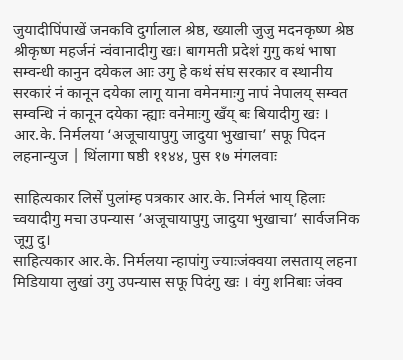जुयादीपिंपाखें जनकवि दुर्गालाल श्रेष्ठ, ख्याली जुजु मदनकृष्ण श्रेष्ठ श्रीकृष्ण महर्जनं न्वंवानादीगु खः। बागमती प्रदेशं गुगु कथं भाषा सम्वन्धी कानुन दयेकल आः उगु हे कथं संघ सरकार व स्थानीय सरकारं नं कानून दयेका लागू याना वमेनमाःगु नापं नेपालय् सम्वत सम्वन्धि नं कानून दयेका न्ह्याः वनेमाःगु खँय् बः बियादीगु खः ।
आर.के. निर्मलया ‘अजूचायापुगु जादुया भुखाचा’ सफू पिदन
लहनान्युज | थिंलागा षष्ठी ११४४, पुस १७ मंगलवाः

साहित्यकार लिसें पुलांम्ह पत्रकार आर.के. निर्मलं भाय् हिलाः च्वयादीगु मचा उपन्यास ’अजूचायापुगु जादुया भुखाचा’ सार्वजनिक जूगु दु।
साहित्यकार आर.के. निर्मलया न्हापांगु ज्याःजंक्वया लसताय् लहना मिडियाया लुखां उगु उपन्यास सफू पिदंगु खः । वंगु शनिबाः जंक्व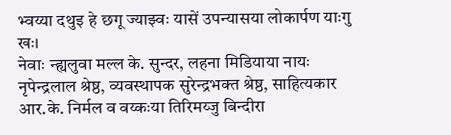भ्वय्या दथुइ हे छगू ज्याझ्वः यासें उपन्यासया लोकार्पण याःगु खः।
नेवाः न्ह्यलुवा मल्ल के. सुन्दर, लहना मिडियाया नायः नृपेन्द्रलाल श्रेष्ठ, व्यवस्थापक सुरेन्द्रभक्त श्रेष्ठ, साहित्यकार आर.के. निर्मल व वय्कःया तिरिमय्जु बिन्दीरा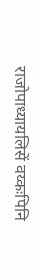राजोपाध्यायलिसें वय्कःपिनि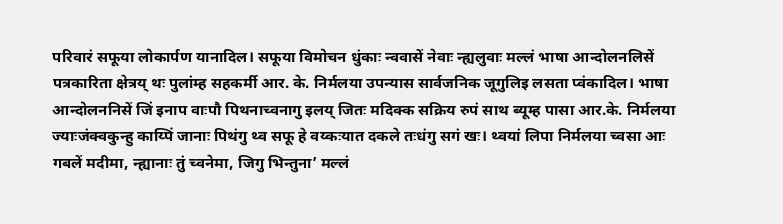परिवारं सफूया लोकार्पण यानादिल। सफूया विमोचन धुंकाः न्ववासें नेवाः न्ह्यलुवाः मल्लं भाषा आन्दोलनलिसें पत्रकारिता क्षेत्रय् थः पुलांम्ह सहकर्मी आर. के. निर्मलया उपन्यास सार्वजनिक जूगुलिइ लसता प्वंकादिल। भाषा आन्दोलननिसें जिं इनाप वाःपौ पिथनाच्वनागु इलय् जितः मदिक्क सक्रिय रुपं साथ ब्यूम्ह पासा आर.के. निर्मलया ज्याःजंक्वकुन्हु काय्पिं जानाः पिथंगु थ्व सफू हे वय्कःयात दकले तःधंगु सगं खः। थ्वयां लिपा निर्मलया च्वसा आः गबलें मदीमा, न्ह्यानाः तुं च्वनेमा, जिगु भिन्तुना’ मल्लं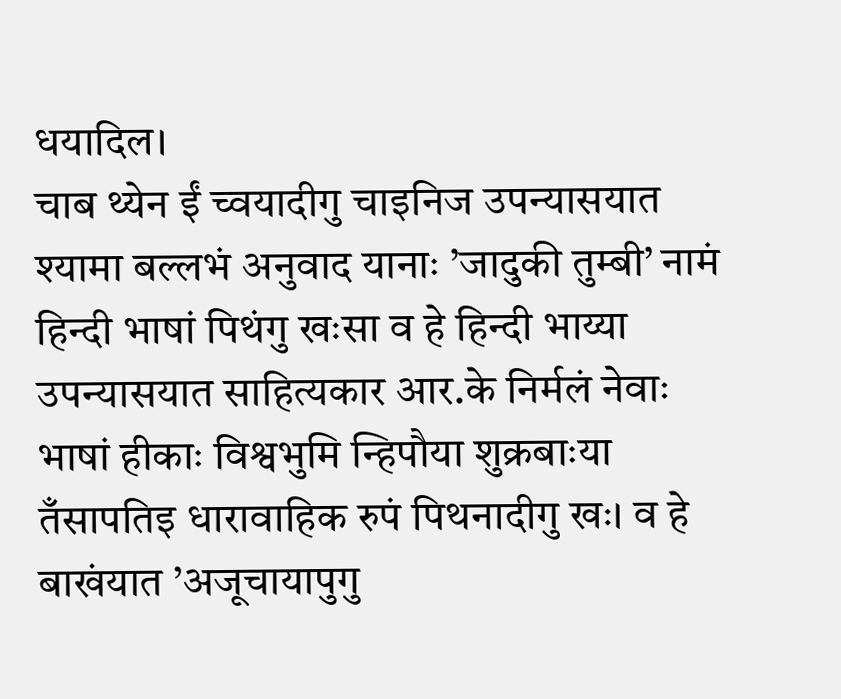धयादिल।
चाब थ्येन ईं च्वयादीगु चाइनिज उपन्यासयात श्यामा बल्लभं अनुवाद यानाः ’जादुकी तुम्बी’ नामं हिन्दी भाषां पिथंगु खःसा व हे हिन्दी भाय्या उपन्यासयात साहित्यकार आर.के निर्मलं नेवाः भाषां हीकाः विश्वभुमि न्हिपौया शुक्रबाःया तँसापतिइ धारावाहिक रुपं पिथनादीगु खः। व हे बाखंयात ’अजूचायापुगु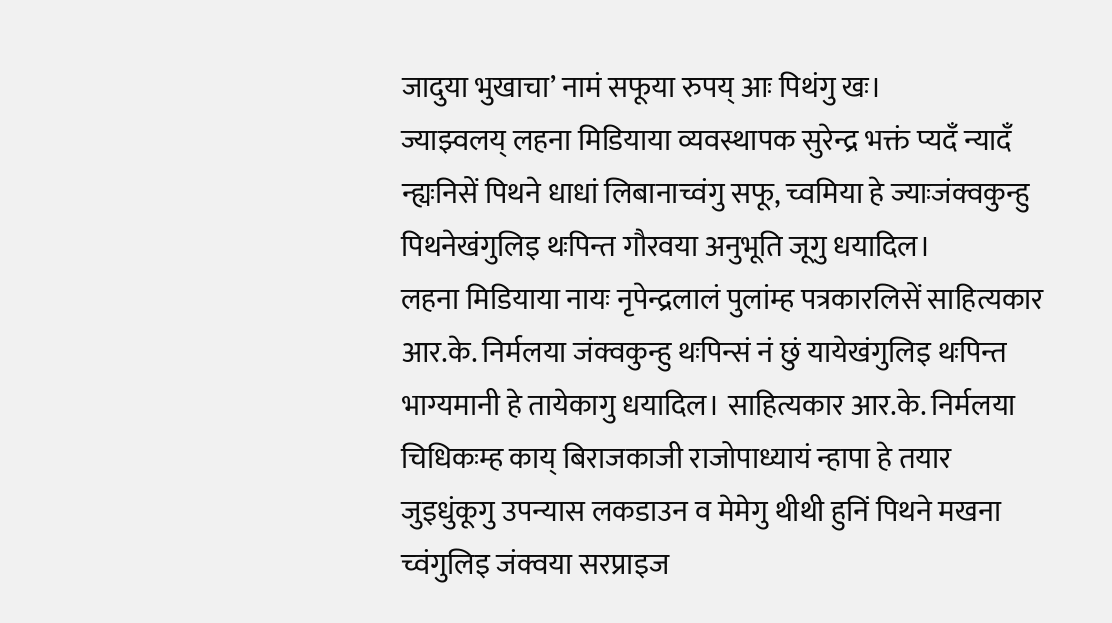जादुया भुखाचा’ नामं सफूया रुपय् आः पिथंगु खः।
ज्याझ्वलय् लहना मिडियाया व्यवस्थापक सुरेन्द्र भक्तं प्यदँ न्यादँ न्ह्यःनिसें पिथने धाधां लिबानाच्वंगु सफू, च्वमिया हे ज्याःजंक्वकुन्हु पिथनेखंगुलिइ थःपिन्त गौरवया अनुभूति जूगु धयादिल।
लहना मिडियाया नायः नृपेन्द्रलालं पुलांम्ह पत्रकारलिसें साहित्यकार आर.के. निर्मलया जंक्वकुन्हु थःपिन्सं नं छुं यायेखंगुलिइ थःपिन्त भाग्यमानी हे तायेकागु धयादिल। साहित्यकार आर.के. निर्मलया चिधिकःम्ह काय् बिराजकाजी राजोपाध्यायं न्हापा हे तयार जुइधुंकूगु उपन्यास लकडाउन व मेमेगु थीथी हुनिं पिथने मखना च्वंगुलिइ जंक्वया सरप्राइज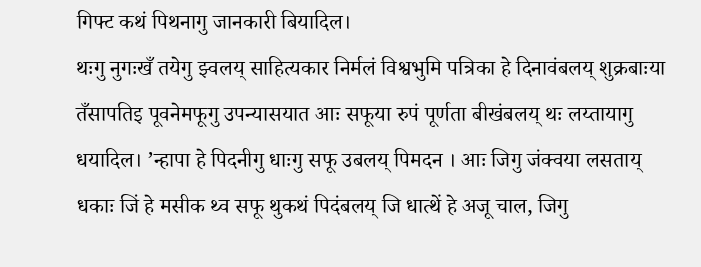गिफ्ट कथं पिथनागु जानकारी बियादिल।
थःगु नुगःखँ तयेगु झ्वलय् साहित्यकार निर्मलं विश्वभुमि पत्रिका हे दिनावंबलय् शुक्रबाःया तँसापतिइ पूवनेमफूगु उपन्यासयात आः सफूया रुपं पूर्णता बीखंबलय् थः लय्तायागु धयादिल। ’न्हापा हे पिदनीगु धाःगु सफू उबलय् पिमदन । आः जिगु जंक्वया लसताय् धकाः जिं हे मसीक थ्व सफू थुकथं पिदंबलय् जि धात्थें हे अजू चाल, जिगु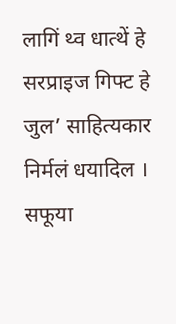लागिं थ्व धात्थें हे सरप्राइज गिफ्ट हे जुल’ साहित्यकार निर्मलं धयादिल ।
सफूया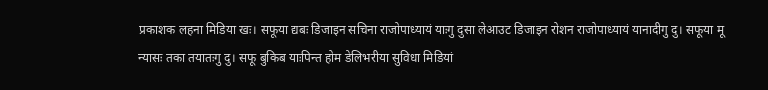प्रकाशक लहना मिडिया खः। सफूया द्यबः डिजाइन सचिना राजोपाध्यायं याःगु दुसा लेआउट डिजाइन रोशन राजोपाध्यायं यानादीगु दु। सफूया मू न्यासः तका तयातःगु दु। सफू बुकिब याःपिन्त होम डेलिभरीया सुविधा मिडियां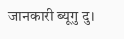जानकारी ब्यूगु दु।